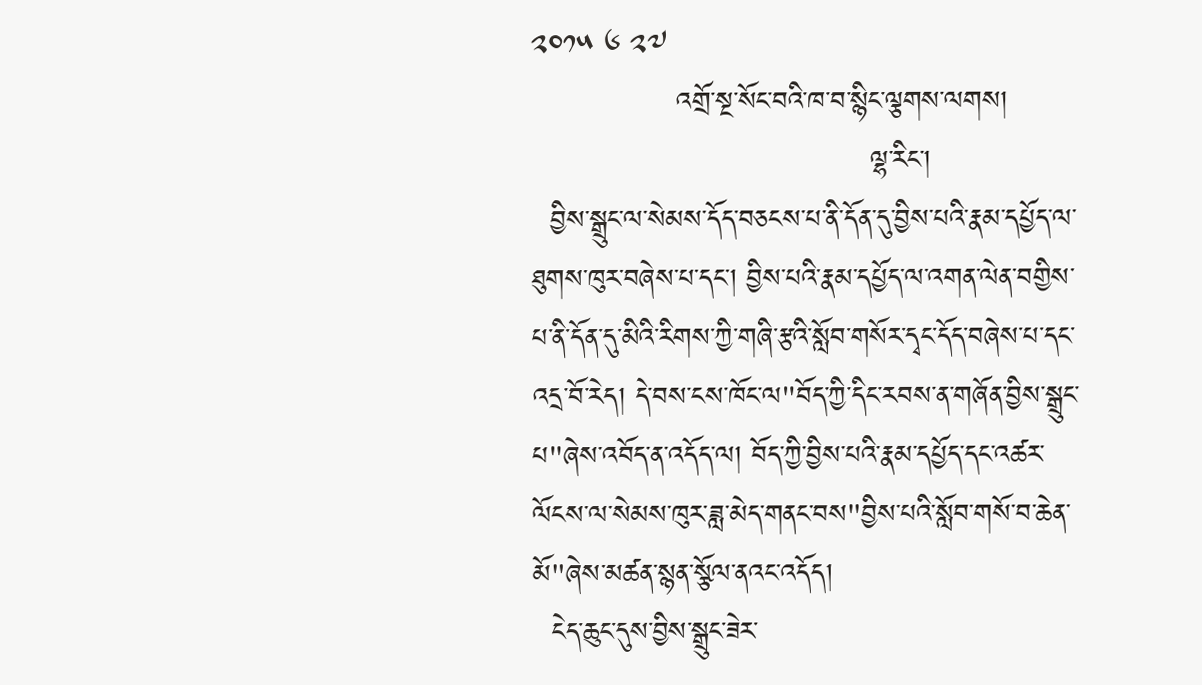༢༠༡༥ ༦ ༢༧
               འགྲོ་སྔ་སོང་བའི་ཁ་བ་སྙིང་ལྕགས་ལགས།
                                   ལྷ་རིང་།
  བྱིས་སྒྲུང་ལ་སེམས་དོད་བཅངས་པ་ནི་དོན་དུ་བྱིས་པའི་རྣམ་དཔྱོད་ལ་ཐུགས་ཁུར་བཞེས་པ་དང་། བྱིས་པའི་རྣམ་དཔྱོད་ལ་འགན་ལེན་བགྱིས་པ་ནི་དོན་དུ་མིའི་རིགས་ཀྱི་གཞི་རྩའི་སློབ་གསོར་དྭང་དོད་བཞེས་པ་དང་འདྲ་བོ་རེད། དེ་བས་ངས་ཁོང་ལ"བོད་ཀྱི་དིང་རབས་ན་གཞོན་བྱིས་སྒྲུང་པ"ཞེས་འབོད་ན་འདོད་ལ། བོད་ཀྱི་བྱིས་པའི་རྣམ་དཔྱོད་དང་འཚར་ལོངས་ལ་སེམས་ཁུར་ཟླ་མེད་གནང་བས"བྱིས་པའི་སློབ་གསོ་བ་ཆེན་མོ"ཞེས་མཚན་སྙན་སྩོལ་ནའང་འདོད།
  ངེད་ཆུང་དུས་བྱིས་སྒྲུང་ཟེར་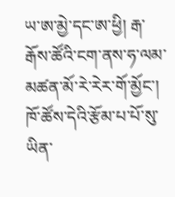ཡ་ཨ་མྱེ་དང་ཨ་ཕྱི། རྒ་རྒོས་ཚོའི་ངག་ནས་ཧ་ལམ་མཚན་མོ་རེ་རེར་གོ་མྱོང་། ཁོ་ཚོས་དེའི་རྩོམ་པ་པོ་སུ་ཡིན་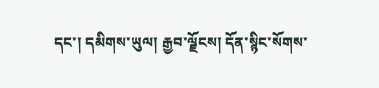དང་། དམིགས་ཡུལ། རྒྱབ་ལྗོངས། དོན་སྙིང་སོགས་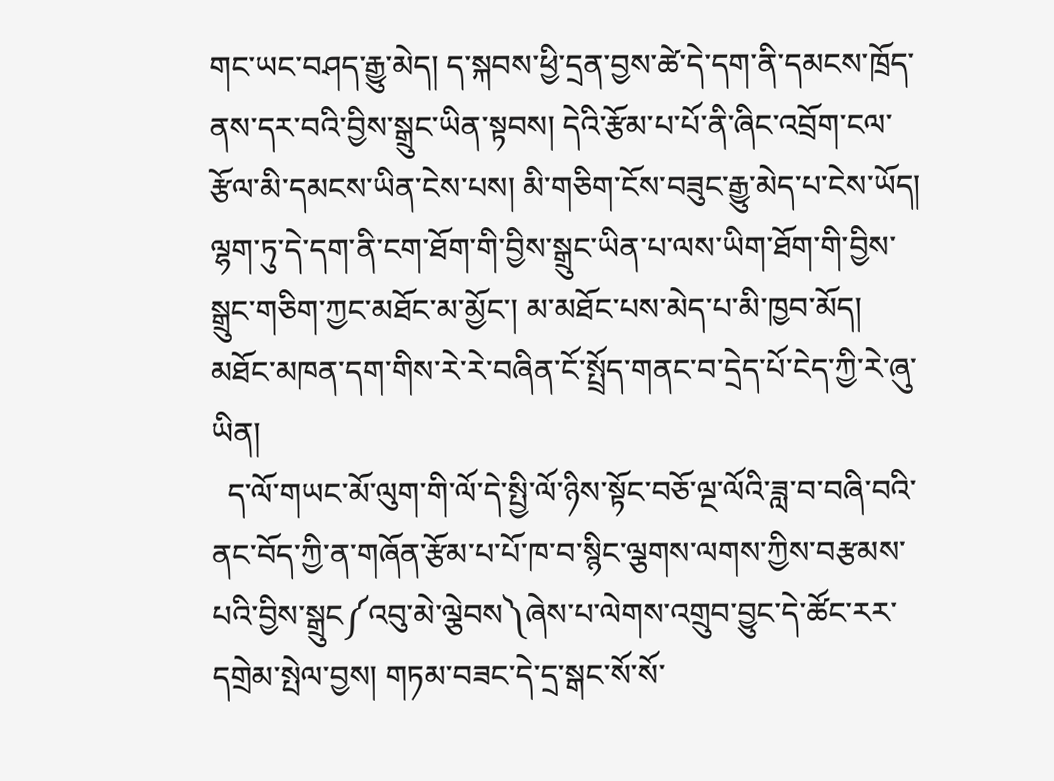གང་ཡང་བཤད་རྒྱུ་མེད། ད་སྐབས་ཕྱི་དྲན་བྱས་ཚེ་དེ་དག་ནི་དམངས་ཁྲོད་ནས་དར་བའི་བྱིས་སྒྲུང་ཡིན་སྟབས། དེའི་རྩོམ་པ་པོ་ནི་ཞིང་འབྲོག་ངལ་རྩོལ་མི་དམངས་ཡིན་ངེས་པས། མི་གཅིག་ངོས་བཟུང་རྒྱུ་མེད་པ་ངེས་ཡོད། ལྷག་ཏུ་དེ་དག་ནི་ངག་ཐོག་གི་བྱིས་སྒྲུང་ཡིན་པ་ལས་ཡིག་ཐོག་གི་བྱིས་སྒྲུང་གཅིག་ཀྱང་མཐོང་མ་མྱོང་། མ་མཐོང་པས་མེད་པ་མི་ཁྱབ་མོད། མཐོང་མཁན་དག་གིས་རེ་རེ་བཞིན་ངོ་སྤྲོད་གནང་བ་དྲེད་པོ་ངེད་ཀྱི་རེ་ཞུ་ཡིན།
  ད་ལོ་གཡང་མོ་ལུག་གི་ལོ་དེ་སྤྱི་ལོ་ཉིས་སྟོང་བཅོ་ལྔ་ལོའི་ཟླ་བ་བཞི་བའི་ནང་བོད་ཀྱི་ན་གཞོན་རྩོམ་པ་པོ་ཁ་བ་སྙིང་ལྕགས་ལགས་ཀྱིས་བརྩམས་པའི་བྱིས་སྒྲུང༼འབུ་མེ་ལྕེབས༽ཞེས་པ་ལེགས་འགྲུབ་བྱུང་དེ་ཚོང་རར་དགྲེམ་སྤེལ་བྱས། གཏམ་བཟང་དེ་དྲ་སྒང་སོ་སོ་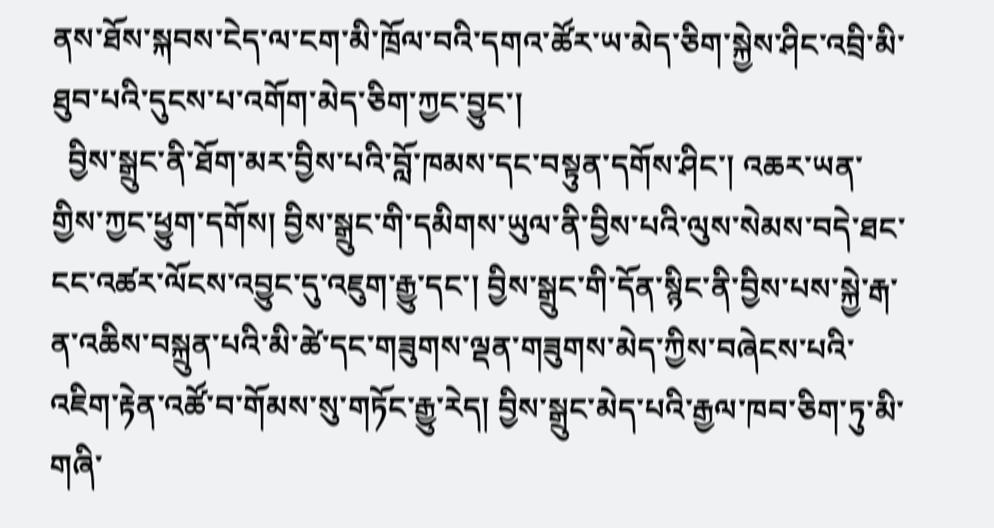ནས་ཐོས་སྐབས་ངེད་ལ་ངག་མི་ཁྲོལ་བའི་དགའ་ཚོར་ཡ་མེད་ཅིག་སྐྱེས་ཤིང་འབྲི་མི་ཐུབ་པའི་དུངས་པ་འགོག་མེད་ཅིག་ཀྱང་བྱུང་།
  བྱིས་སྒྲུང་ནི་ཐོག་མར་བྱིས་པའི་བློ་ཁམས་དང་བསྟུན་དགོས་ཤིང་། འཆར་ཡན་གྱིས་ཀྱང་ཕྱུག་དགོས། བྱིས་སྒྲུང་གི་དམིགས་ཡུལ་ནི་བྱིས་པའི་ལུས་སེམས་བདེ་ཐང་ངང་འཚར་ལོངས་འབྱུང་དུ་འཇུག་རྒྱུ་དང་། བྱིས་སྒྲུང་གི་དོན་སྙིང་ནི་བྱིས་པས་སྐྱེ་རྒ་ན་འཆིས་བསྐྲུན་པའི་མི་ཚེ་དང་གཟུགས་ལྡན་གཟུགས་མེད་ཀྱིས་བཞེངས་པའི་འཇིག་རྟེན་འཚོ་བ་གོམས་སུ་གཏོང་རྒྱུ་རེད། བྱིས་སྒྲུང་མེད་པའི་རྒྱལ་ཁབ་ཅིག་ཏུ་མི་གཞི་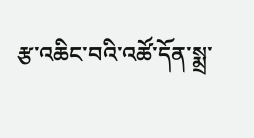རྩ་འཆིང་བའི་འཚོ་དོན་སྨྲ་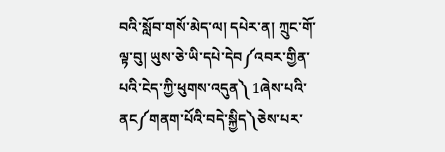བའི་སློབ་གསོ་མེད་ལ། དཔེར་ན། ཀྲུང་གོ་ལྟ་བུ། ཡུས་ཅེ་ཡི་དཔེ་དེབ༼འབར་གྱིན་པའི་ངེད་ཀྱི་ཕུགས་འདུན༽ 1ཞེས་པའི་ནང༼གནག་པོའི་བདེ་སྐྱིད༽ཅེས་པར་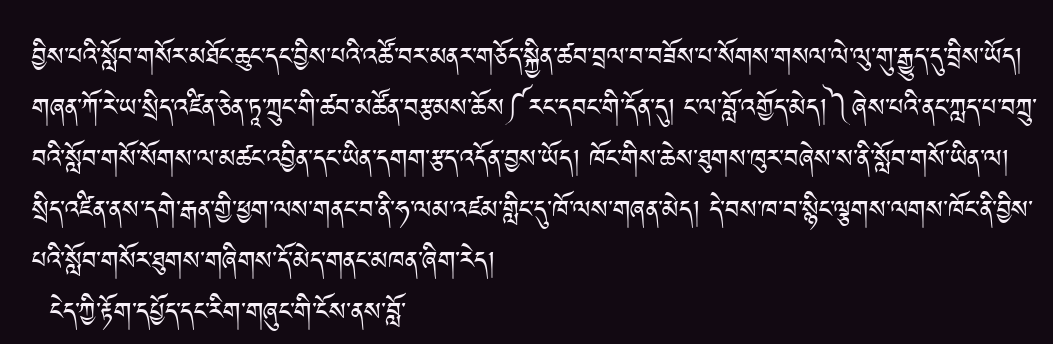བྱིས་པའི་སློབ་གསོར་མཐོང་ཆུང་དང་བྱིས་པའི་འཚོ་བར་མནར་གཅོད་སྐྱིན་ཚབ་བྲལ་བ་བཟོས་པ་སོགས་གསལ་ལེ་ལུ་གུ་རྒྱུད་དུ་བྲིས་ཡོད། གཞན་ཀོ་རེ་ཡ་སྲིད་འཛིན་ཅེན་ཏཱ་ཀྲུང་གི་ཚབ་མཚོན་བརྩམས་ཆོས༼རང་དབང་གི་དོན་དུ། ང་ལ་བློ་འགྱོད་མེད།༽ཞེས་པའི་ནང་ཀླད་པ་བཀྲུ་བའི་སློབ་གསོ་སོགས་ལ་མཚང་འབྱིན་དང་ཡིན་དགག་རྩད་འདོན་བྱས་ཡོད། ཁོང་གིས་ཆེས་ཐུགས་ཁུར་བཞེས་ས་ནི་སློབ་གསོ་ཡིན་ལ། སྲིད་འཛིན་ནས་དགེ་རྒན་གྱི་ཕྱག་ལས་གནང་བ་ནི་ཧ་ལམ་འཛམ་གླིང་དུ་ཁོ་ལས་གཞན་མེད། དེ་བས་ཁ་བ་སྙིང་ལྕགས་ལགས་ཁོང་ནི་བྱིས་པའི་སློབ་གསོར་ཐུགས་གཞིགས་དོ་མེད་གནང་མཁན་ཞིག་རེད།
  ངེད་ཀྱི་རྟོག་དཔྱོད་དང་རིག་གཞུང་གི་ངོས་ནས་བློ་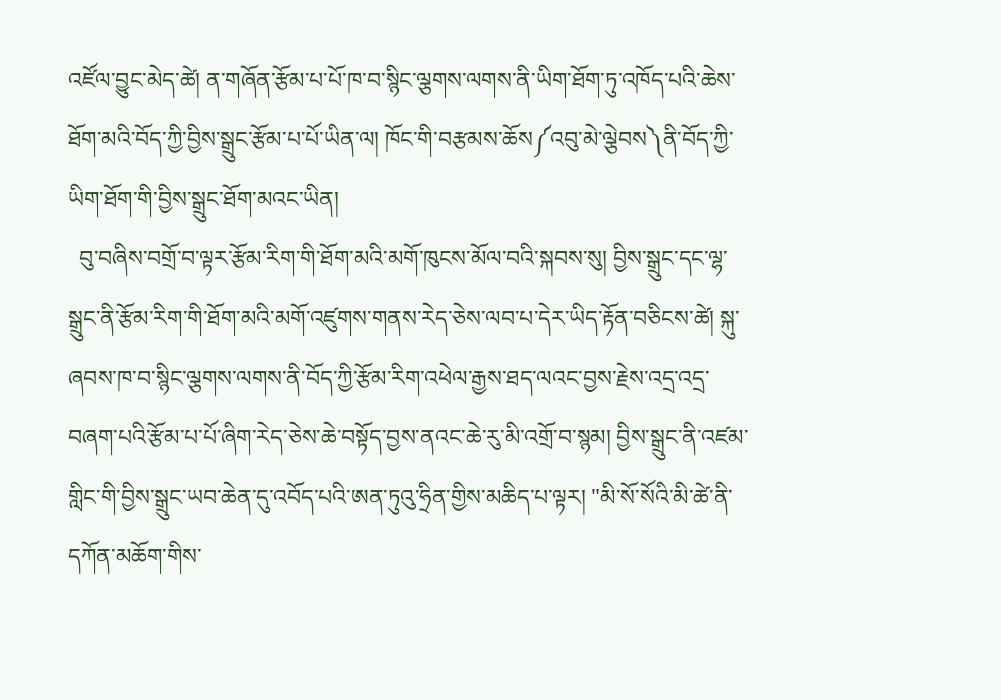འཛོལ་བྱུང་མེད་ཚེ། ན་གཞོན་རྩོམ་པ་པོ་ཁ་བ་སྙིང་ལྕགས་ལགས་ནི་ཡིག་ཐོག་ཏུ་འཁོད་པའི་ཆེས་ཐོག་མའི་བོད་ཀྱི་བྱིས་སྒྲུང་རྩོམ་པ་པོ་ཡིན་ལ། ཁོང་གི་བརྩམས་ཆོས༼འབུ་མེ་ལྕེབས༽ནི་བོད་ཀྱི་ཡིག་ཐོག་གི་བྱིས་སྒྲུང་ཐོག་མའང་ཡིན།
  བུ་བཞིས་བགྲོ་བ་ལྟར་རྩོམ་རིག་གི་ཐོག་མའི་མགོ་ཁུངས་མོལ་བའི་སྐབས་སུ། བྱིས་སྒྲུང་དང་ལྷ་སྒྲུང་ནི་རྩོམ་རིག་གི་ཐོག་མའི་མགོ་འཛུགས་གནས་རེད་ཅེས་ལབ་པ་དེར་ཡིད་རྟོན་བཅིངས་ཚེ། སྐུ་ཞབས་ཁ་བ་སྙིང་ལྕགས་ལགས་ནི་བོད་ཀྱི་རྩོམ་རིག་འཕེལ་རྒྱས་ཐད་ལའང་བྱས་རྗེས་འདྲ་འདྲ་བཞག་པའི་རྩོམ་པ་པོ་ཞིག་རེད་ཅེས་ཆེ་བསྟོད་བྱས་ནའང་ཆེ་རུ་མི་འགྲོ་བ་སྙམ། བྱིས་སྒྲུང་ནི་འཛམ་གླིང་གི་བྱིས་སྒྲུང་ཡབ་ཆེན་དུ་འབོད་པའི་ཨན་ཏུའུ་ཧྲིན་གྱིས་མཆིད་པ་ལྟར། "མི་སོ་སོའི་མི་ཚེ་ནི་དཀོན་མཆོག་གིས་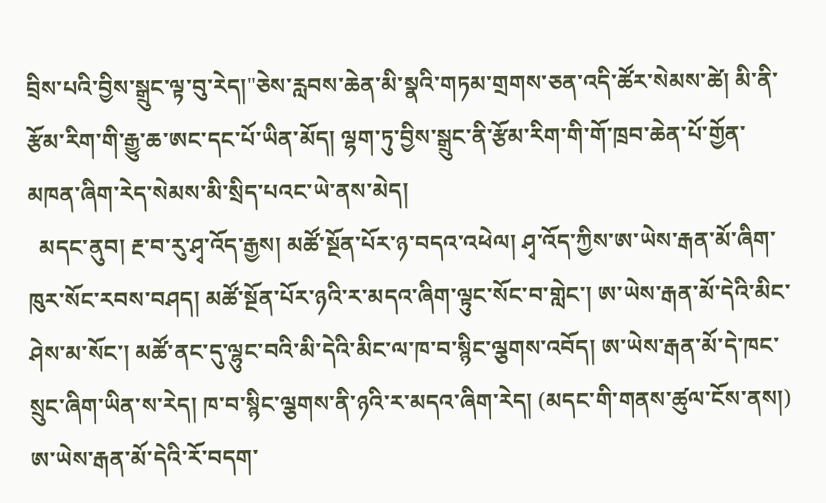བྲིས་པའི་བྱིས་སྒྲུང་ལྟ་བུ་རེད།"ཅེས་རླབས་ཆེན་མི་སྣའི་གཏམ་གྲགས་ཅན་འདི་ཚོར་སེམས་ཚེ། མི་ནི་རྩོམ་རིག་གི་རྒྱུ་ཆ་ཨང་དང་པོ་ཡིན་མོད། ལྷག་ཏུ་བྱིས་སྒྲུང་ནི་རྩོམ་རིག་གི་གོ་ཁྲབ་ཆེན་པོ་གྱོན་མཁན་ཞིག་རེད་སེམས་མི་སྲིད་པའང་ཡེ་ནས་མེད།
  མདང་ནུབ། རྔ་བ་རུ་ཤྭ་འོད་རྒྱས། མཚོ་སྔོན་པོར་ཉ་བདའ་འཕེལ། ཤྭ་འོད་ཀྱིས་ཨ་ཡེས་རྒན་མོ་ཞིག་ཁུར་སོང་རབས་བཤད། མཚོ་སྔོན་པོར་ཉའི་ར་མདའ་ཞིག་ལྟུང་སོང་བ་གླེང་། ཨ་ཡེས་རྒན་མོ་དེའི་མིང་ཤེས་མ་སོང་། མཚོ་ནང་དུ་ལྷུང་བའི་མི་དེའི་མིང་ལ་ཁ་བ་སྙིང་ལྕགས་འབོད། ཨ་ཡེས་རྒན་མོ་དེ་ཁང་སྲུང་ཞིག་ཡིན་ས་རེད། ཁ་བ་སྙིང་ལྕགས་ནི་ཉའི་ར་མདའ་ཞིག་རེད། (མདང་གི་གནས་ཚུལ་ངོས་ནས།) ཨ་ཡེས་རྒན་མོ་དེའི་རོ་བདག་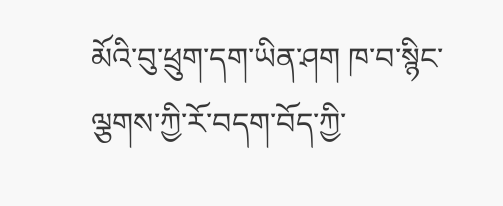མོའི་བུ་ཕྲུག་དག་ཡིན་ཤག ཁ་བ་སྙིང་ལྕགས་ཀྱི་རོ་བདག་བོད་ཀྱི་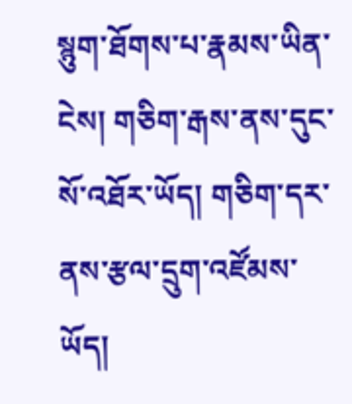སྙུག་ཐོགས་པ་རྣམས་ཡིན་ངེས། གཅིག་རྒས་ནས་དུང་སོ་འཐོར་ཡོད། གཅིག་དར་ནས་རྩལ་དྲུག་འཛོམས་ཡོད།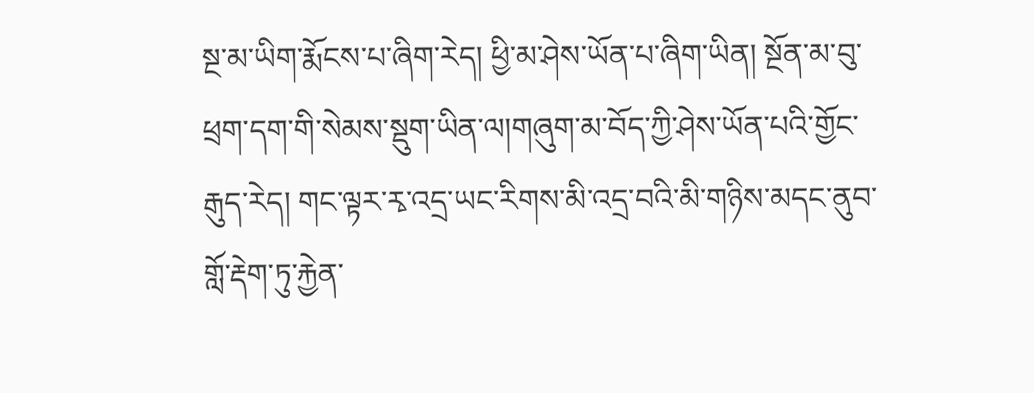སྔ་མ་ཡིག་རྨོངས་པ་ཞིག་རེད། ཕྱི་མ་ཤེས་ཡོན་པ་ཞིག་ཡིན། སྔོན་མ་བུ་ཕྲག་དག་གི་སེམས་སྡུག་ཡིན་ལ།གཞུག་མ་བོད་ཀྱི་ཤེས་ཡོན་པའི་གྱོང་རྒུད་རེད། གང་ལྟར་རྭ་འདྲ་ཡང་རིགས་མི་འདྲ་བའི་མི་གཉིས་མདང་ནུབ་གློ་རྡེག་ཏུ་རྐྱེན་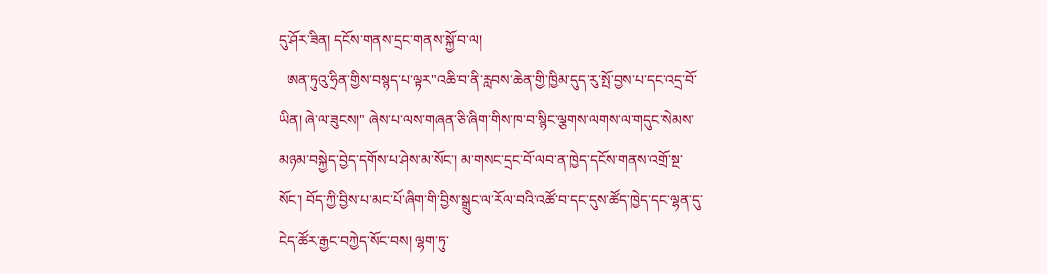དུ་ཤོར་ཟིན། དངོས་གནས་དྲང་གནས་སྐྱོ་བ་ལ།
  ཨན་ཏུའུ་ཧྲིན་གྱིས་བསྙད་པ་ལྟར"འཆི་བ་ནི་རླབས་ཆེན་གྱི་ཁྱིམ་དུད་རུ་སྤོ་བྱས་པ་དང་འདྲ་བོ་ཡིན། ཞེ་ལ་ཟུངས།" ཞེས་པ་ལས་གཞན་ཅི་ཞིག་གིས་ཁ་བ་སྙིང་ལྕགས་ལགས་ལ་གདུང་སེམས་མཉམ་བསྐྱེད་བྱེད་དགོས་པ་ཤེས་མ་སོང་། མ་གསང་དྲང་བོ་ལབ་ན་ཁྱེད་དངོས་གནས་འགྲོ་སྔ་སོང་། བོད་ཀྱི་བྱིས་པ་མང་པོ་ཞིག་གི་བྱིས་སྒྲུང་ལ་རོལ་བའི་འཚོ་བ་དང་དུས་ཚོད་ཁྱེད་དང་ལྷན་དུ་ངེད་ཚོར་རྒྱང་བཀྱེད་སོང་བས། ལྷག་ཏུ་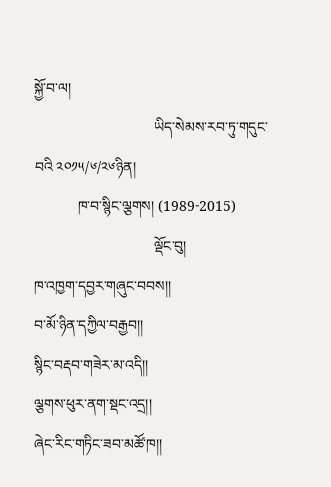སྐྱོ་བ་ལ།
                                 ཡིད་སེམས་རབ་ཏུ་གདུང་བའི ༢༠༡༥/༦/༢༦ཉིན།
            ཁ་བ་སྙིང་ལྕགས། (1989-2015)
                                 ལྡོང་བུ།
ཁ་འཁྱག་དབྱར་གཞུང་བབས།།
བ་མོ་ཉིན་དཀྱིལ་བརྒྱབ།།
སྙིང་བརྡབ་གཟེར་མ་འདི།།
ལྕགས་ཕུར་ནག་སྡང་འདྲ།།
ཞེང་རིང་གཏིང་ཟབ་མཚོ་ཁ།།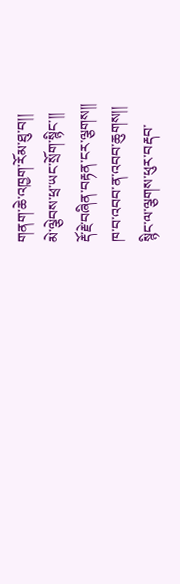གནག་ཆེ་འཁྱག་རོམ་ཐུ་བ།།
མེ་ལྕེབས་ཕྲ་ཡང་སྲོག་སྙིང་།།
རྡོ་རྗེ་བཞིན་བརྟན་ངར་ལྕགས།།
ཁ་བ་འབབ་ན་འབབ་ཆུགས།།
སྙིང་ལ་ལྕགས་ཕུར་བརྡབ་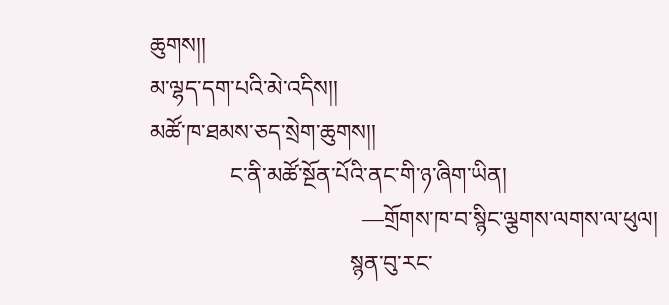ཆུགས།།
མ་ལྷད་དག་པའི་མེ་འདིས།།
མཚོ་ཁ་ཐམས་ཅད་སྲེག་ཆུགས།།
              ང་ནི་མཚོ་སྔོན་པོའི་ནང་གི་ཉ་ཞིག་ཡིན།
                                     —གྲོགས་ཁ་བ་སྙིང་ལྕགས་ལགས་ལ་ཕུལ།
                                   སྙན་བུ་རང་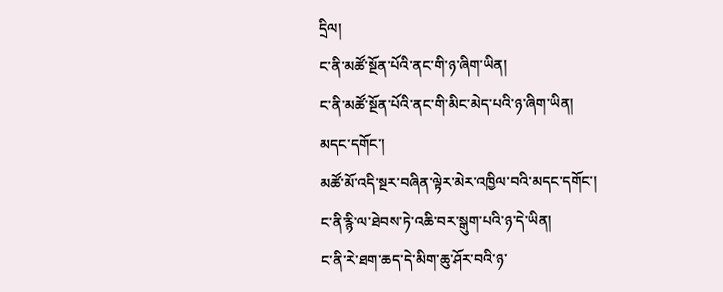དྲིལ།
ང་ནི་མཚོ་སྔོན་པོའི་ནང་གི་ཉ་ཞིག་ཡིན།
ང་ནི་མཚོ་སྔོན་པོའི་ནང་གི་མིང་མེད་པའི་ཉ་ཞིག་ཡིན།
མདང་དགོང་།
མཚོ་མོ་འདི་སྔར་བཞིན་ལྟེར་མེར་འཁྱིལ་བའི་མདང་དགོང་།
ང་ནི་རྙི་ལ་ཐེབས་ཏེ་འཆི་བར་སྒུག་པའི་ཉ་དེ་ཡིན།
ང་ནི་རེ་ཐག་ཆད་དེ་མིག་ཆུ་ཤོར་བའི་ཉ་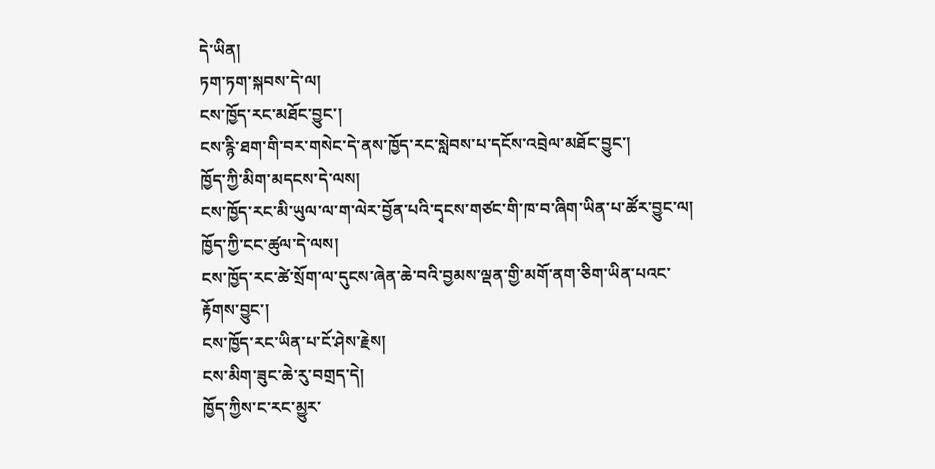དེ་ཡིན།
ཏག་ཏག་སྐབས་དེ་ལ།
ངས་ཁྱོད་རང་མཐོང་བྱུང་།
ངས་རྙི་ཐག་གི་བར་གསེང་དེ་ནས་ཁྱོད་རང་སླེབས་པ་དངོས་འབྲེལ་མཐོང་བྱུང་།
ཁྱོད་ཀྱི་མིག་མདངས་དེ་ལས།
ངས་ཁྱོད་རང་མི་ཡུལ་ལ་ག་ལེར་བྱོན་པའི་དྭངས་གཙང་གི་ཁ་བ་ཞིག་ཡིན་པ་ཚོར་བྱུང་ལ།
ཁྱོད་ཀྱི་ངང་ཚུལ་དེ་ལས།
ངས་ཁྱོད་རང་ཚེ་སྲོག་ལ་དུངས་ཞེན་ཆེ་བའི་བྱམས་ལྡན་གྱི་མགོ་ནག་ཅིག་ཡིན་པའང་
རྟོགས་བྱུང་།
ངས་ཁྱོད་རང་ཡིན་པ་ངོ་ཤེས་རྗེས།
ངས་མིག་ཟུང་ཆེ་རུ་བགྲད་དེ།
ཁྱོད་ཀྱིས་ང་རང་མྱུར་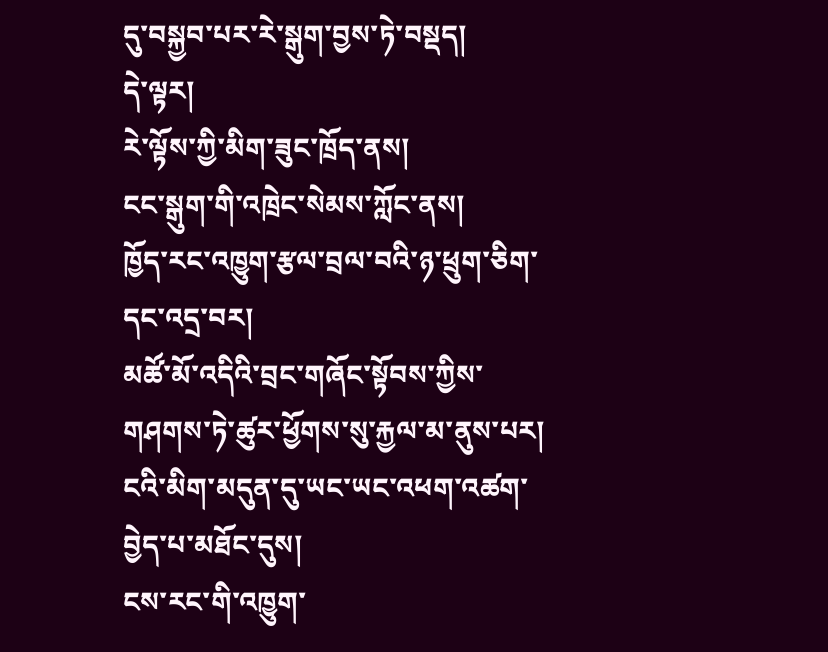དུ་བསྐྱབ་པར་རེ་སྒུག་བྱས་ཏེ་བསྡད།
དེ་ལྟར།
རེ་ལྟོས་ཀྱི་མིག་ཟུང་ཁྲོད་ནས།
ངང་སྒུག་གི་འཁྲེང་སེམས་ཀློང་ནས།
ཁྱོད་རང་འཁྱུག་རྩལ་བྲལ་བའི་ཉ་ཕྲུག་ཅིག་དང་འདྲ་བར།
མཚོ་མོ་འདིའི་བྲང་གཞོང་སྟོབས་ཀྱིས་གཤགས་ཏེ་ཚུར་ཕྱོགས་སུ་རྐྱལ་མ་ནུས་པར།
ངའི་མིག་མདུན་དུ་ཡང་ཡང་འཕག་འཚག་བྱེད་པ་མཐོང་དུས།
ངས་རང་གི་འཁྱུག་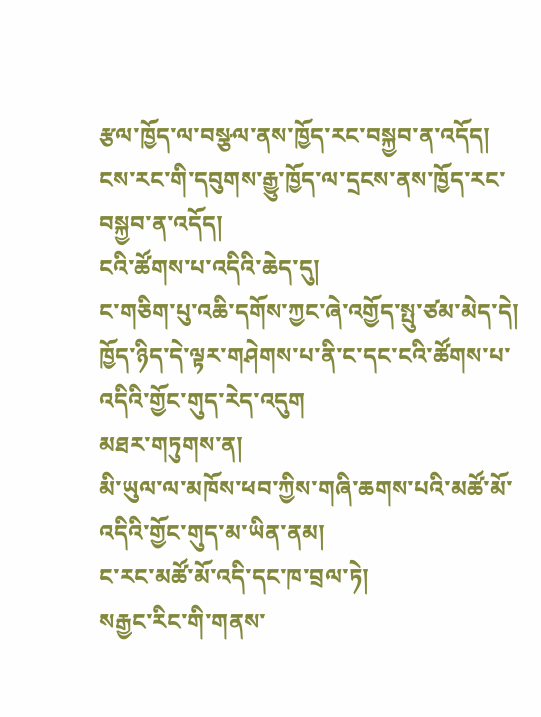རྩལ་ཁྱོད་ལ་བསྩལ་ནས་ཁྱོད་རང་བསྐྱབ་ན་འདོད།
ངས་རང་གི་དབུགས་རྒྱུ་ཁྱོད་ལ་དྲངས་ནས་ཁྱོད་རང་བསྐྱབ་ན་འདོད།
ངའི་ཚོགས་པ་འདིའི་ཆེད་དུ།
ང་གཅིག་པུ་འཆི་དགོས་ཀྱང་ཞེ་འགྱོད་སྤུ་ཙམ་མེད་དེ།
ཁྱོད་ཉིད་དེ་ལྟར་གཤེགས་པ་ནི་ང་དང་ངའི་ཚོགས་པ་འདིའི་གྱོང་གུད་རེད་འདུག
མཐར་གཏུགས་ན།
མི་ཡུལ་ལ་མཁོས་ཕབ་ཀྱིས་གཞི་ཆགས་པའི་མཚོ་མོ་འདིའི་གྱོང་གུད་མ་ཡིན་ནམ།
ང་རང་མཚོ་མོ་འདི་དང་ཁ་བྲལ་ཏེ།
སརྒྱང་རིང་གི་གནས་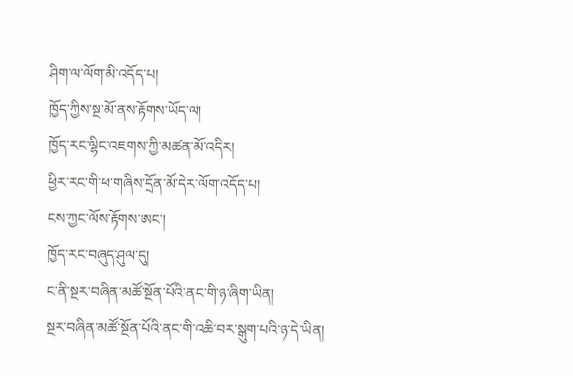ཤིག་ལ་ལོག་མི་འདོད་པ།
ཁྱོད་ཀྱིས་སྔ་མོ་ནས་རྟོགས་ཡོད་ལ།
ཁྱོད་རང་ལྷིང་འཇགས་ཀྱི་མཚན་མོ་འདིར།
ཕྱིར་རང་གི་ཕ་གཞིས་དྲོན་མོ་དེར་ལོག་འདོད་པ།
ངས་ཀྱང་ལོས་རྟོགས་ཨང་།
ཁྱོད་རང་བཞུད་ཤུལ་དུ།
ང་ནི་སྔར་བཞིན་མཚོ་སྔོན་པོའི་ནང་གི་ཉ་ཞིག་ཡིན།
སྔར་བཞིན་མཚོ་སྔོན་པོའི་ནང་གི་འཆི་བར་སྒུག་པའི་ཉ་དེ་ཡིན།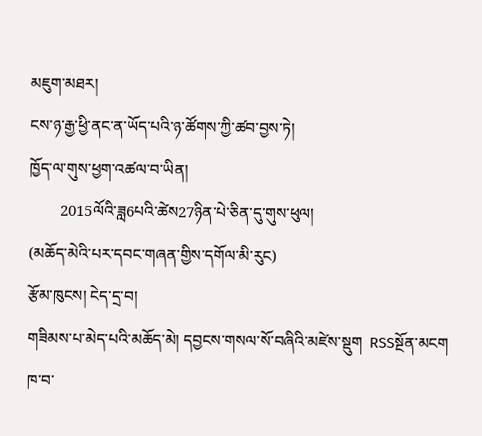མཇུག་མཐར།
ངས་ཉ་རྒྱ་ཕྱི་ནང་ན་ཡོད་པའི་ཉ་ཚོགས་ཀྱི་ཚབ་བྱས་ཏེ།
ཁྱོད་ལ་གུས་ཕྱག་འཚལ་བ་ཡིན།
        2015ལོའི་ཟླ6པའི་ཚེས27ཉིན་པེ་ཅིན་དུ་གུས་ཕུལ།
(མཆོད་མེའི་པར་དབང་གཞན་གྱིས་དགོལ་མི་རུང)
རྩོམ་ཁུངས། ངེད་དྲ་བ།
གཟིམས་པ་མེད་པའི་མཆོད་མེ། དབྱངས་གསལ་སོ་བཞིའི་མཛེས་སྡུག  RSSསྔོན་མངག
ཁ་བ་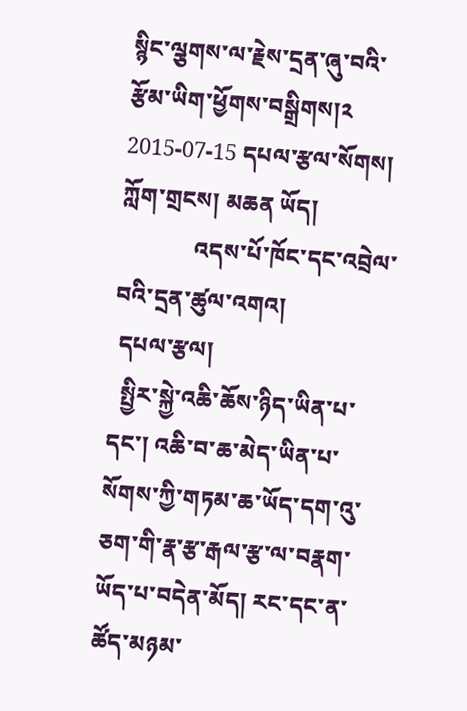སྙིང་ལྕགས་ལ་རྗེས་དྲན་ཞུ་བའི་རྩོམ་ཡིག་ཕྱོགས་བསྒྲིགས།༢
2015-07-15 དཔལ་རྩལ་སོགས། ཀློག་གྲངས། མཆན ཡོད།
             འདས་པོ་ཁོང་དང་འབྲེལ་བའི་དྲན་ཚུལ་འགའ།
 དཔལ་རྩལ།
  སྤྱིར་སྐྱེ་འཆི་ཆོས་ཉིད་ཡིན་པ་དང་། འཆི་བ་ཆ་མེད་ཡིན་པ་སོགས་ཀྱི་གཏམ་ཆ་ཡོད་དག་འུ་ཅག་གི་རྣ་རྩ་རྒལ་རྩ་ལ་བརྣག་ཡོད་པ་བདེན་མོད། རང་དང་ན་ཚོད་མཉམ་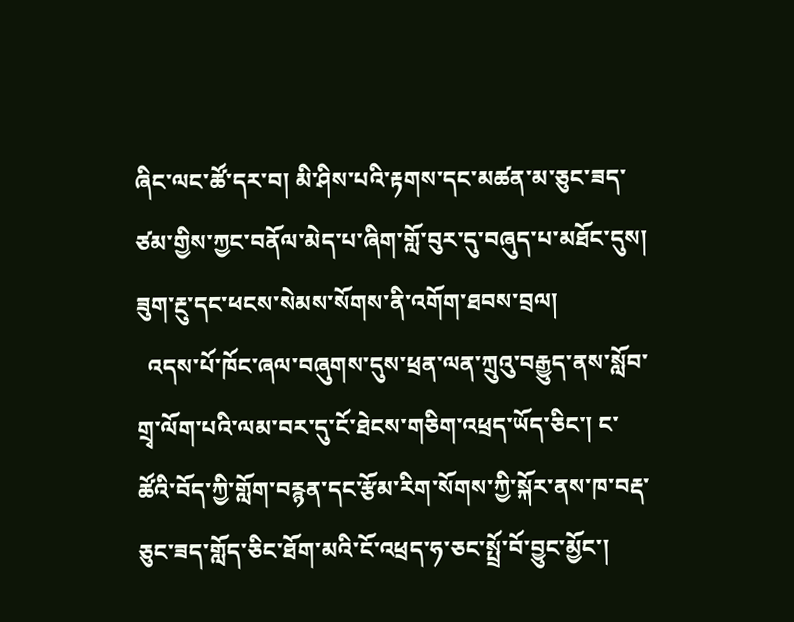ཞིང་ལང་ཚོ་དར་བ། མི་ཤིས་པའི་རྟགས་དང་མཚན་མ་ཅུང་ཟད་ཙམ་གྱིས་ཀྱང་བནོལ་མེད་པ་ཞིག་གློ་བུར་དུ་བཞུད་པ་མཐོང་དུས། ཟུག་རྔུ་དང་ཕངས་སེམས་སོགས་ནི་འགོག་ཐབས་བྲལ།
  འདས་པོ་ཁོང་ཞལ་བཞུགས་དུས་ཕྲན་ལན་ཀྲུའུ་བརྒྱུད་ནས་སློབ་གྲྭ་ལོག་པའི་ལམ་བར་དུ་ངོ་ཐེངས་གཅིག་འཕྲད་ཡོད་ཅིང་། ང་ཚོའི་བོད་ཀྱི་གློག་བརྙན་དང་རྩོམ་རིག་སོགས་ཀྱི་སྐོར་ནས་ཁ་བརྡ་ཅུང་ཟད་གློད་ཅིང་ཐོག་མའི་ངོ་འཕྲད་ཧ་ཅང་སྤྲོ་བོ་བྱུང་མྱོང་།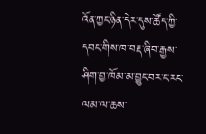འོན་ཀྱང་ཉིན་དེར་དུས་ཚོད་ཀྱི་དབང་གིས་ཁ་བརྡ་ཞིབ་རྒྱས་ཤིག་བྱ་ཁོམ་མ་བྱུང་བར་ང་རང་ལམ་ལ་ཆས་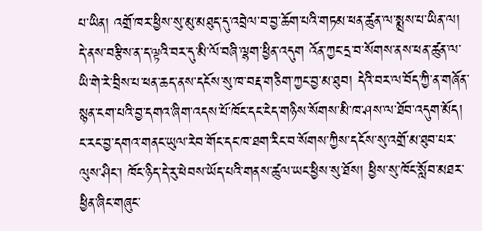པ་ཡིན། འགྲོ་ཁར་ཕྱིས་སུ་མུ་མཐུད་དུ་འབྲེལ་བ་བྱ་ཆོག་པའི་གཏམ་ཕན་ཚུན་ལ་སྨྲས་པ་ཡིན་ལ། དེ་ནས་བརྩིས་ན་ད་ལྟའི་བར་དུ་མི་ལོ་བཞི་ལྷག་ཕྱིན་འདུག འོན་ཀྱང་དྲ་བ་སོགས་ནས་ཕན་ཚུན་ལ་ཡི་གེ་རེ་བྲིས་པ་ཕན་ཆད་ནས་དངོས་སུ་ཁ་བརྡ་གཅིག་ཀྱང་བྱ་མ་ཐུབ། དེའི་བར་ལ་བོད་ཀྱི་ན་གཞོན་སྙན་ངག་པའི་བྱ་དགའ་ཞིག་འདས་པོ་ཁོང་དང་ངེད་གཉིས་སོགས་མི་ཁ་ཤས་ལ་ཐོབ་འདུག་མོད། ང་རང་བྱ་དགའ་གནང་ཡུལ་རེབ་གོང་དང་ཁ་ཐག་རིང་བ་སོགས་ཀྱིས་དངོས་སུ་འགྲོ་མ་ཐུབ་པར་ལུས་ཤིང་། ཁོང་ཉིད་དེ་རུ་ཕེབས་ཡོད་པའི་གནས་ཚུལ་ཡང་ཕྱིས་སུ་ཐོས། ཕྱིས་སུ་ཁོང་སློབ་མཐར་ཕྱིན་ཞིང་གཞུང་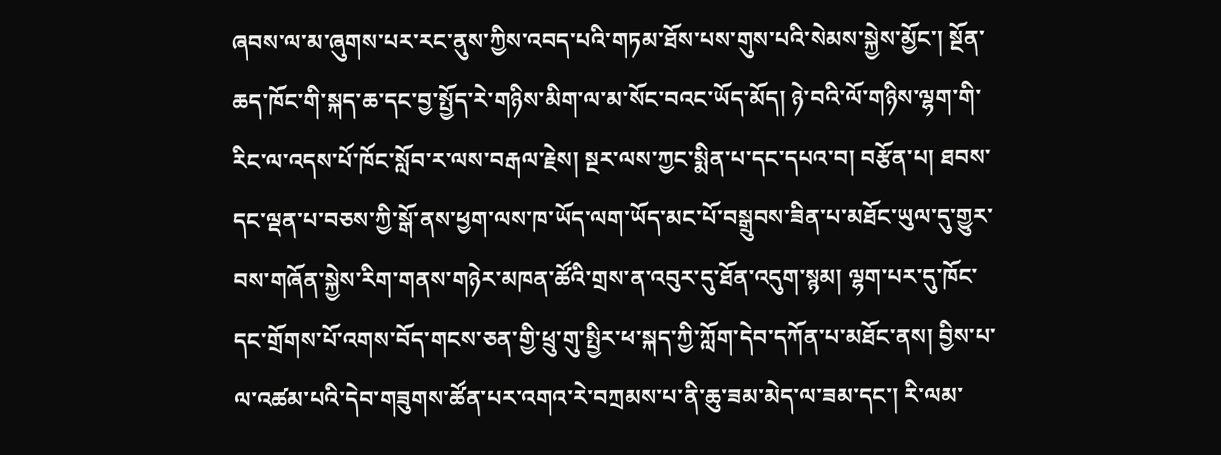ཞབས་ལ་མ་ཞུགས་པར་རང་ནུས་ཀྱིས་འབད་པའི་གཏམ་ཐོས་པས་གུས་པའི་སེམས་སྐྱེས་མྱོང་། སྔོན་ཆད་ཁོང་གི་སྐད་ཆ་དང་བྱ་སྤྱོད་རེ་གཉིས་མིག་ལ་མ་སོང་བའང་ཡོད་མོད། ཉེ་བའི་ལོ་གཉིས་ལྷག་གི་རིང་ལ་འདས་པོ་ཁོང་སློབ་ར་ལས་བརྒལ་རྗེས། སྔར་ལས་ཀྱང་སྨིན་པ་དང་དཔའ་བ། བརྩོན་པ། ཐབས་དང་ལྡན་པ་བཅས་ཀྱི་སྒོ་ནས་ཕྱག་ལས་ཁ་ཡོད་ལག་ཡོད་མང་པོ་བསྒྲུབས་ཟིན་པ་མཐོང་ཡུལ་དུ་གྱུར་བས་གཞོན་སྐྱེས་རིག་གནས་གཉེར་མཁན་ཚོའི་གྲས་ན་འབུར་དུ་ཐོན་འདུག་སྙམ། ལྷག་པར་དུ་ཁོང་དང་གྲོགས་པོ་འགས་བོད་གངས་ཅན་གྱི་ཕྲུ་གུ་སྤྱིར་ཕ་སྐད་ཀྱི་ཀློག་དེབ་དཀོན་པ་མཐོང་ནས། བྱིས་པ་ལ་འཚམ་པའི་དེབ་གཟུགས་ཚོན་པར་འགའ་རེ་བཀྲམས་པ་ནི་ཆུ་ཟམ་མེད་ལ་ཟམ་དང་། རི་ལམ་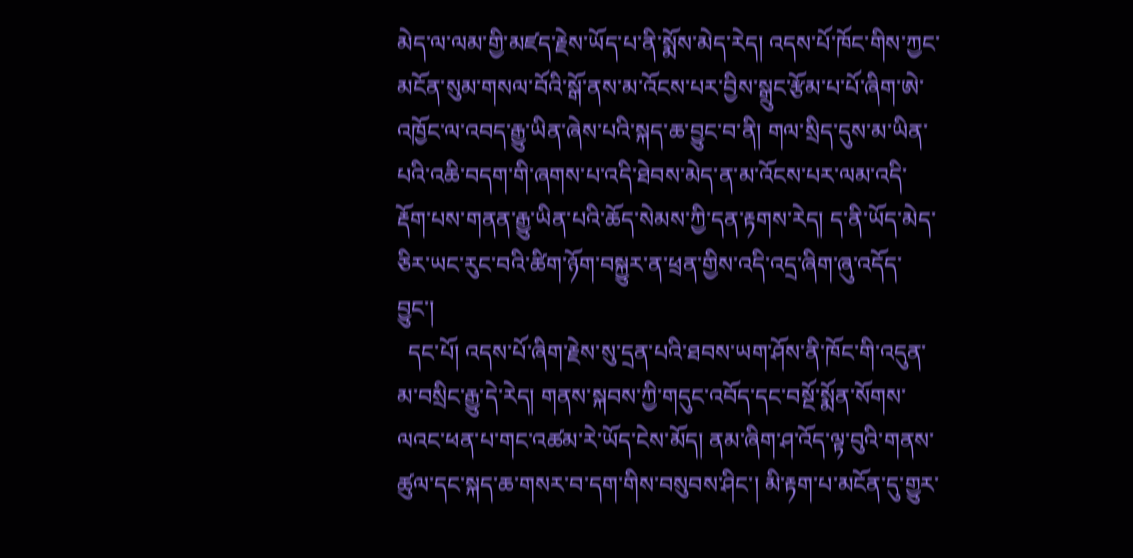མེད་ལ་ལམ་གྱི་མཛད་རྗེས་ཡོད་པ་ནི་སྨོས་མེད་རེད། འདས་པོ་ཁོང་གིས་ཀྱང་མངོན་སུམ་གསལ་བོའི་སྒོ་ནས་མ་འོངས་པར་བྱིས་སྒྲུང་རྩོམ་པ་པོ་ཞིག་ཨེ་འཁྱོང་ལ་འབད་རྒྱུ་ཡིན་ཞེས་པའི་སྐད་ཆ་བྱུང་བ་ནི། གལ་སྲིད་དུས་མ་ཡིན་པའི་འཆི་བདག་གི་ཞགས་པ་འདི་ཐེབས་མེད་ན་མ་འོངས་པར་ལམ་འདི་རྡོག་པས་གནན་རྒྱུ་ཡིན་པའི་ཆོད་སེམས་ཀྱི་དན་རྟགས་རེད། ད་ནི་ཡོད་མེད་ཅིར་ཡང་རུང་བའི་ཚིག་ཉོག་བསྐྱུར་ན་ཕྲན་གྱིས་འདི་འདྲ་ཞིག་ཞུ་འདོད་བྱུང་།
  དང་པོ། འདས་པོ་ཞིག་རྗེས་སུ་དྲན་པའི་ཐབས་ཡག་ཤོས་ནི་ཁོང་གི་འདུན་མ་བསྲིང་རྒྱུ་དེ་རེད། གནས་སྐབས་ཀྱི་གདུང་འབོད་དང་བསྔོ་སྨོན་སོགས་ལའང་ཕན་པ་གང་འཚམ་རེ་ཡོད་ངེས་མོད། ནམ་ཞིག་ཤ་འོད་ལྟ་བུའི་གནས་ཚུལ་དང་སྐད་ཆ་གསར་བ་དག་གིས་བསུབས་ཤིང་། མི་རྟག་པ་མངོན་དུ་གྱུར་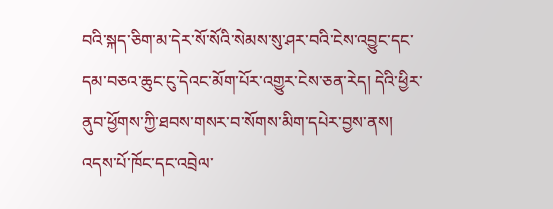བའི་སྐད་ཅིག་མ་དེར་སོ་སོའི་སེམས་སུ་ཤར་བའི་ངེས་འབྱུང་དང་དམ་བཅའ་ཆུང་ངུ་དེའང་མོག་པོར་འགྱུར་ངེས་ཅན་རེད། དེའི་ཕྱིར་ནུབ་ཕྱོགས་ཀྱི་ཐབས་གསར་བ་སོགས་མིག་དཔེར་བྱས་ནས། འདས་པོ་ཁོང་དང་འབྲེལ་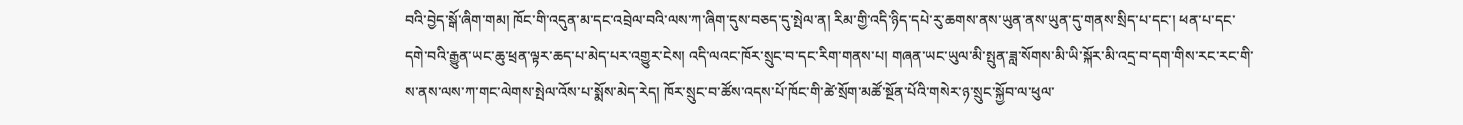བའི་བྱེད་སྒོ་ཞིག་གམ། ཁོང་གི་འདུན་མ་དང་འབྲེལ་བའི་ལས་ཀ་ཞིག་དུས་བཅད་དུ་སྤེལ་ན། རིམ་གྱི་འདི་ཉིད་དཔེ་རུ་ཆགས་ནས་ཡུན་ནས་ཡུན་དུ་གནས་སྲིད་པ་དང་། ཕན་པ་དང་དགེ་བའི་རྒྱུན་ཡང་ཆུ་ཕྲན་ལྟར་ཆད་པ་མེད་པར་འགྱུར་ངེས། འདི་ལའང་ཁོར་སྲུང་བ་དང་རིག་གནས་པ། གཞན་ཡང་ཡུལ་མི་སྤུན་ཟླ་སོགས་མི་ཡི་སྐོར་མི་འདྲ་བ་དག་གིས་རང་རང་གི་ས་ནས་ལས་ཀ་གང་ལེགས་སྤེལ་འོས་པ་སྨོས་མེད་རེད། ཁོར་སྲུང་བ་ཚོས་འདས་པོ་ཁོང་གི་ཚེ་སྲོག་མཚོ་སྔོན་པོའི་གསེར་ཉ་སྲུང་སྐྱོབ་ལ་ཕུལ་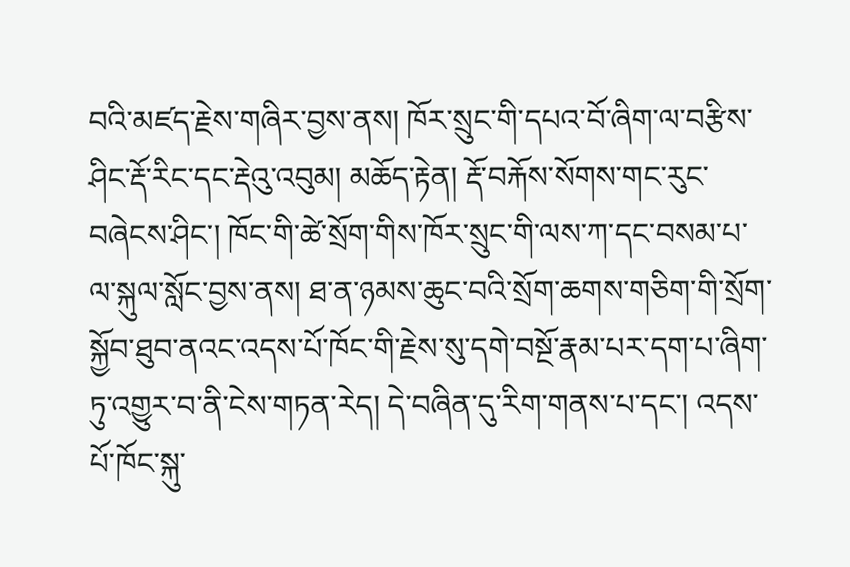བའི་མཛད་རྗེས་གཞིར་བྱས་ནས། ཁོར་སྲུང་གི་དཔའ་བོ་ཞིག་ལ་བརྩིས་ཤིང་རྡོ་རིང་དང་རྡེའུ་འབུམ། མཆོད་རྟེན། རྡོ་བརྐོས་སོགས་གང་རུང་བཞེངས་ཤིང་། ཁོང་གི་ཚེ་སྲོག་གིས་ཁོར་སྲུང་གི་ལས་ཀ་དང་བསམ་པ་ལ་སྐུལ་སློང་བྱས་ནས། ཐ་ན་ཉམས་ཆུང་བའི་སྲོག་ཆགས་གཅིག་གི་སྲོག་སྐྱོབ་ཐུབ་ནའང་འདས་པོ་ཁོང་གི་རྗེས་སུ་དགེ་བསྔོ་རྣམ་པར་དག་པ་ཞིག་ཏུ་འགྱུར་བ་ནི་ངེས་གཏན་རེད། དེ་བཞིན་དུ་རིག་གནས་པ་དང་། འདས་པོ་ཁོང་སྐུ་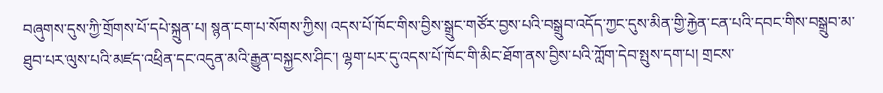བཞུགས་དུས་ཀྱི་གྲོགས་པོ་དཔེ་སྐྲུན་པ། སྙན་ངག་པ་སོགས་ཀྱིས། འདས་པོ་ཁོང་གིས་བྱིས་སྒྲུང་གཙོར་བྱས་པའི་བསྒྲུབ་འདོད་ཀྱང་དུས་མིན་གྱི་རྐྱེན་ངན་པའི་དབང་གིས་བསྒྲུབ་མ་ཐུབ་པར་ལུས་པའི་མཛད་འཕྲིན་དང་འདུན་མའི་རྒྱུན་བསྐྱངས་ཤིང་། ལྷག་པར་དུ་འདས་པོ་ཁོང་གི་མིང་ཐོག་ནས་བྱིས་པའི་ཀློག་དེབ་སྤུས་དག་པ། གྲངས་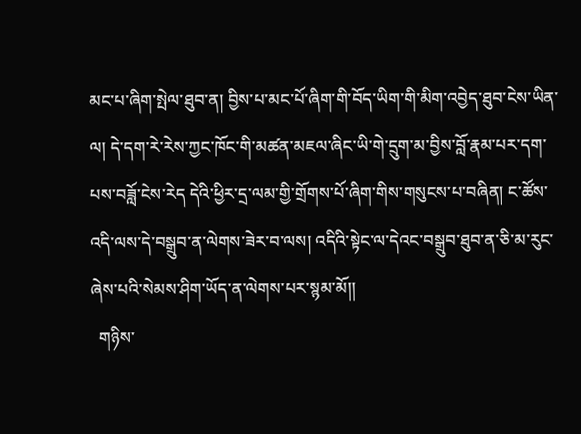མང་པ་ཞིག་སྤེལ་ཐུབ་ན། བྱིས་པ་མང་པོ་ཞིག་གི་བོད་ཡིག་གི་མིག་འབྱེད་ཐུབ་ངེས་ཡིན་ལ། དེ་དག་རེ་རེས་ཀྱང་ཁོང་གི་མཚན་མཇལ་ཞིང་ཡི་གེ་དྲུག་མ་བྱིས་བློ་རྣམ་པར་དག་པས་བཟློ་ངེས་རེད དེའི་ཕྱིར་དྲ་ལམ་གྱི་གྲོགས་པོ་ཞིག་གིས་གསུངས་པ་བཞིན། ང་ཚོས་འདི་ལས་དེ་བསྒྲུབ་ན་ལེགས་ཟེར་བ་ལས། འདིའི་སྟེང་ལ་དེའང་བསྒྲུབ་ཐུབ་ན་ཅི་མ་རུང་ཞེས་པའི་སེམས་ཤིག་ཡོད་ན་ལེགས་པར་སྙམ་མོ།།
  གཉིས་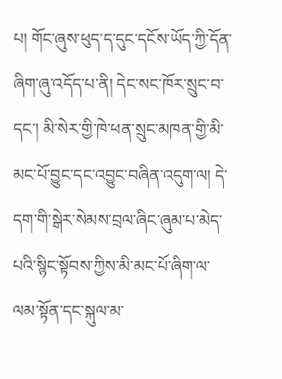པ། གོང་ཞུས་ཕུད་ད་དུང་དངོས་ཡོད་ཀྱི་དོན་ཞིག་ཞུ་འདོད་པ་ནི། དེང་སང་ཁོར་སྲུང་བ་དང་། མི་སེར་གྱི་ཁེ་ཕན་སྲུང་མཁན་གྱི་མི་མང་པོ་བྱུང་དང་འབྱུང་བཞིན་འདུག་ལ། དེ་དག་གི་སྒེར་སེམས་བྲལ་ཞིང་ཞུམ་པ་མེད་པའི་སྙིང་སྟོབས་ཀྱིས་མི་མང་པོ་ཞིག་ལ་ལམ་སྟོན་དང་སྐུལ་མ་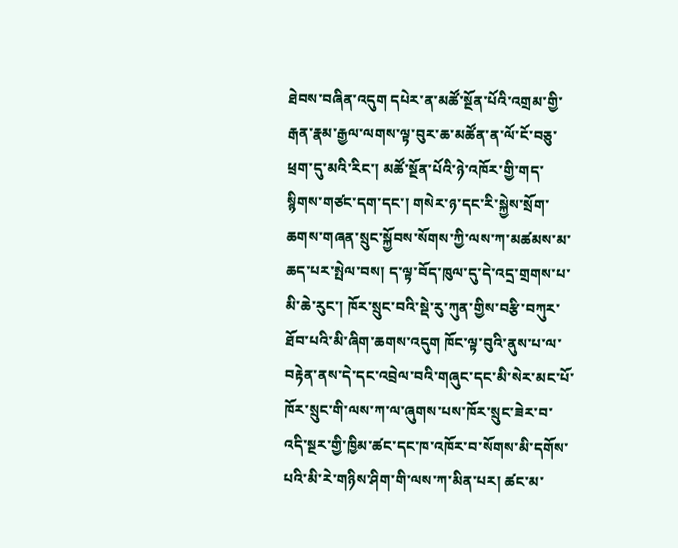ཐེབས་བཞིན་འདུག དཔེར་ན་མཚོ་སྔོན་པོའི་འགྲམ་གྱི་རྒན་རྣམ་རྒྱལ་ལགས་ལྟ་བུར་ཆ་མཚོན་ན་ལོ་ངོ་བཅུ་ཕྲག་དུ་མའི་རིང་། མཚོ་སྔོན་པོའི་ཉེ་འཁོར་གྱི་གད་སྙིགས་གཙང་དག་དང་། གསེར་ཉ་དང་རི་སྐྱེས་སྲོག་ཆགས་གཞན་སྲུང་སྐྱོབས་སོགས་ཀྱི་ལས་ཀ་མཚམས་མ་ཆད་པར་སྤེལ་བས། ད་ལྟ་བོད་ཁུལ་དུ་དེ་འདྲ་གྲགས་པ་མི་ཆེ་རུང་། ཁོར་སྲུང་བའི་སྡེ་རུ་ཀུན་གྱིས་བརྩི་བཀུར་ཐོབ་པའི་མི་ཞིག་ཆགས་འདུག ཁོང་ལྟ་བུའི་ནུས་པ་ལ་བརྟེན་ནས་དེ་དང་འབྲེལ་བའི་གཞུང་དང་མི་སེར་མང་པོ་ཁོར་སྲུང་གི་ལས་ཀ་ལ་ཞུགས་པས་ཁོར་སྲུང་ཟེར་བ་འདི་སྔར་གྱི་ཁྱིམ་ཚང་དང་ཁ་འཁོར་བ་སོགས་མི་དགོས་པའི་མི་རེ་གཉིས་ཤིག་གི་ལས་ཀ་མིན་པར། ཚང་མ་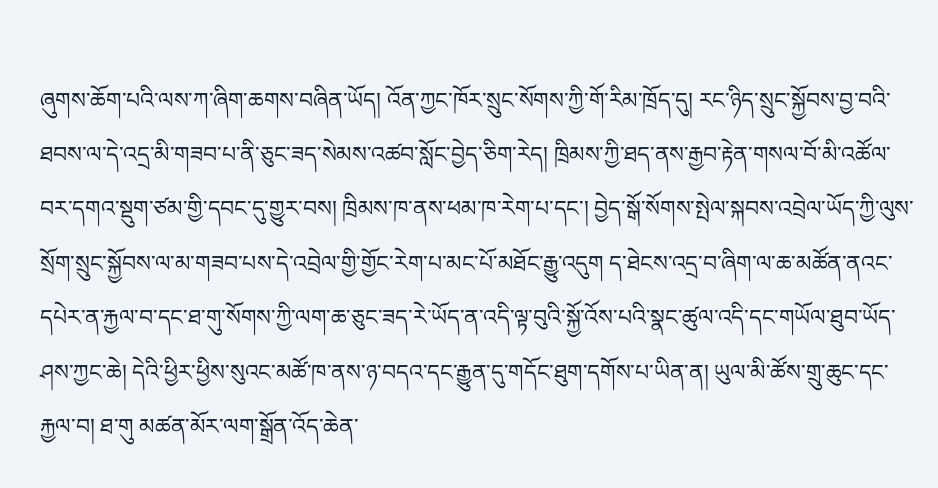ཞུགས་ཆོག་པའི་ལས་ཀ་ཞིག་ཆགས་བཞིན་ཡོད། འོན་ཀྱང་ཁོར་སྲུང་སོགས་ཀྱི་གོ་རིམ་ཁྲོད་དུ། རང་ཉིད་སྲུང་སྐྱོབས་བྱ་བའི་ཐབས་ལ་དེ་འདྲ་མི་གཟབ་པ་ནི་ཅུང་ཟད་སེམས་འཚབ་སློང་བྱེད་ཅིག་རེད། ཁྲིམས་ཀྱི་ཐད་ནས་རྒྱབ་རྟེན་གསལ་བོ་མི་འཚོལ་བར་དགའ་སྡུག་ཙམ་གྱི་དབང་དུ་གྱུར་བས། ཁྲིམས་ཁ་ནས་ཕམ་ཁ་རེག་པ་དང་། བྱེད་སྒོ་སོགས་སྤེལ་སྐབས་འབྲེལ་ཡོད་ཀྱི་ལུས་སྲོག་སྲུང་སྐྱོབས་ལ་མ་གཟབ་པས་དེ་འབྲེལ་གྱི་གྱོང་རེག་པ་མང་པོ་མཐོང་རྒྱུ་འདུག ད་ཐེངས་འདྲ་བ་ཞིག་ལ་ཆ་མཚོན་ནའང་དཔེར་ན་རྐྱལ་བ་དང་ཐ་གུ་སོགས་ཀྱི་ལག་ཆ་ཅུང་ཟད་རེ་ཡོད་ན་འདི་ལྟ་བུའི་སྐྱོ་འོས་པའི་སྣང་ཚུལ་འདི་དང་གཡོལ་ཐུབ་ཡོད་ཤས་ཀྱང་ཆེ། དེའི་ཕྱིར་ཕྱིས་སུའང་མཚོ་ཁ་ནས་ཉ་བདའ་དང་རྒྱུན་དུ་གདོང་ཐུག་དགོས་པ་ཡིན་ན། ཡུལ་མི་ཚོས་གྲུ་ཆུང་དང་རྐྱལ་བ། ཐ་གུ མཚན་མོར་ལག་སྒྲོན་འོད་ཆེན་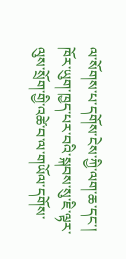ལ་སོགས་པ་དགོས་ངེས་ཀྱི་ལག་ཆ་དང་། ཁོར་ཡུག་ཁྱད་པར་བའི་སྐབས་སུ་ཇི་ལྟར་ལུས་སྲོག་གྱི་འཚེ་བ་ལ་གཡོལ་དགོས་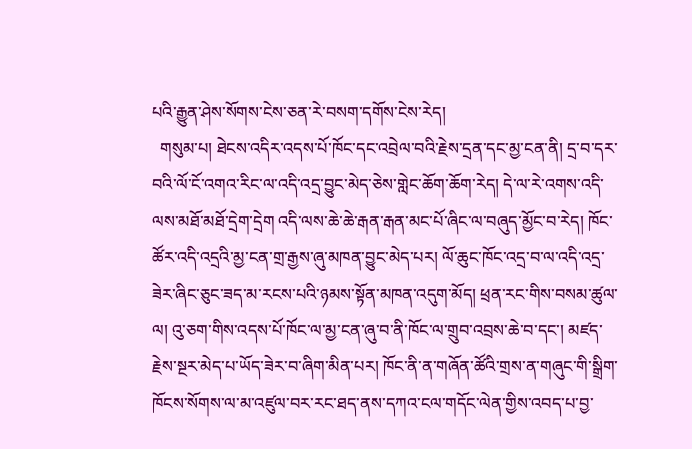པའི་རྒྱུན་ཤེས་སོགས་ངེས་ཅན་རེ་བསག་དགོས་ངེས་རེད།
  གསུམ་པ། ཐེངས་འདིར་འདས་པོ་ཁོང་དང་འབྲེལ་བའི་རྗེས་དྲན་དང་མྱ་ངན་ནི། དྲ་བ་དར་བའི་ལོ་ངོ་འགའ་རིང་ལ་འདི་འདྲ་བྱུང་མེད་ཅེས་གླེང་ཆོག་ཆོག་རེད། དེ་ལ་རེ་འགས་འདི་ལས་མཐོ་མཐོ་དྲེག་དྲེག འདི་ལས་ཆེ་ཆེ་རྒན་རྒན་མང་པོ་ཞིང་ལ་བཞུད་མྱོང་བ་རེད། ཁོང་ཚོར་འདི་འདྲའི་མྱ་ངན་གྲ་རྒྱས་ཞུ་མཁན་བྱུང་མེད་པར། ལོ་ཆུང་ཁོང་འདྲ་བ་ལ་འདི་འདྲ་ཟེར་ཞིང་ཅུང་ཟད་མ་རངས་པའི་ཉམས་སྟོན་མཁན་འདུག་མོད། ཕྲན་རང་གིས་བསམ་ཚུལ་ལ། འུ་ཅག་གིས་འདས་པོ་ཁོང་ལ་མྱ་ངན་ཞུ་བ་ནི་ཁོང་ལ་གྲུབ་འབྲས་ཆེ་བ་དང་། མཛད་རྗེས་སྔར་མེད་པ་ཡོད་ཟེར་བ་ཞིག་མིན་པར། ཁོང་ནི་ན་གཞོན་ཚོའི་གྲས་ན་གཞུང་གི་སྒྲིག་ཁོངས་སོགས་ལ་མ་འཛུལ་བར་རང་ཐད་ནས་དཀའ་ངལ་གདོང་ལེན་གྱིས་འབད་པ་བྱ་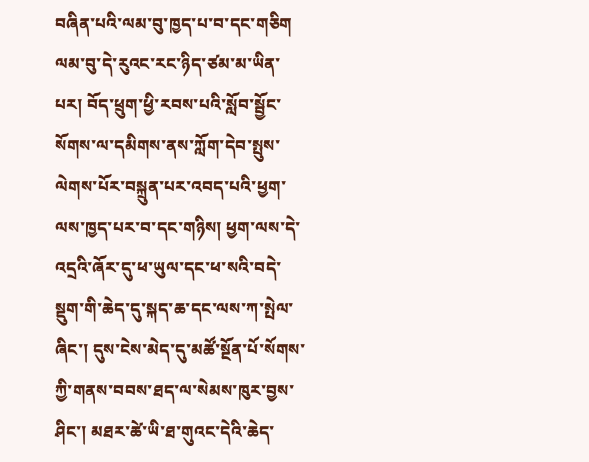བཞིན་པའི་ལམ་བུ་ཁྱད་པ་བ་དང་གཅིག ལམ་བུ་དེ་རུའང་རང་ཉིད་ཙམ་མ་ཡིན་པར། བོད་ཕྲུག་ཕྱི་རབས་པའི་སློབ་སྦྱོང་སོགས་ལ་དམིགས་ནས་ཀློག་དེབ་སྤུས་ལེགས་པོར་བསྐྲུན་པར་འབད་པའི་ཕྱག་ལས་ཁྱད་པར་བ་དང་གཉིས། ཕྱག་ལས་དེ་འདྲའི་ཞོར་དུ་ཕ་ཡུལ་དང་ཕ་སའི་བདེ་སྡུག་གི་ཆེད་དུ་སྐད་ཆ་དང་ལས་ཀ་སྤེལ་ཞིང་། དུས་ངེས་མེད་དུ་མཚོ་སྔོན་པོ་སོགས་ཀྱི་གནས་བབས་ཐད་ལ་སེམས་ཁུར་བྱས་ཤིང་། མཐར་ཚེ་ཡི་ཐ་གུའང་དེའི་ཆེད་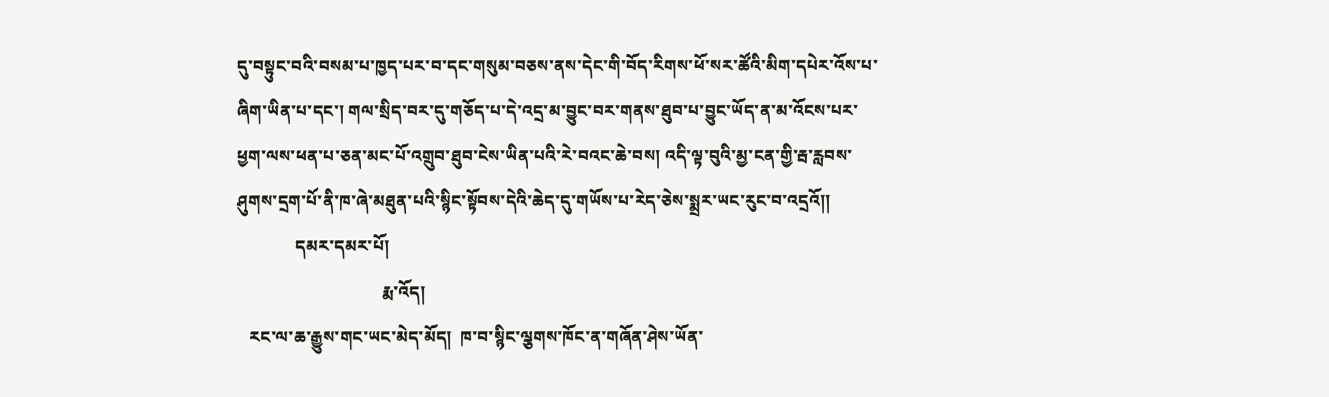དུ་བསྟུང་བའི་བསམ་པ་ཁྱད་པར་བ་དང་གསུམ་བཅས་ནས་དེང་གི་བོད་རིགས་ཕོ་སར་ཚོའི་མིག་དཔེར་འོས་པ་ཞིག་ཡིན་པ་དང་། གལ་སྲིད་བར་དུ་གཅོད་པ་དེ་འདྲ་མ་བྱུང་བར་གནས་ཐུབ་པ་བྱུང་ཡོད་ན་མ་འོངས་པར་ཕྱག་ལས་ཕན་པ་ཅན་མང་པོ་འགྲུབ་ཐུབ་ངེས་ཡིན་པའི་རེ་བའང་ཆེ་བས། འདི་ལྟ་བུའི་མྱ་ངན་གྱི་རྦ་རླབས་ཤུགས་དྲག་པོ་ནི་ཁ་ཞེ་མཐུན་པའི་སྙིང་སྟོབས་དེའི་ཆེད་དུ་གཡོས་པ་རེད་ཅེས་སྨྲར་ཡང་རུང་བ་འདྲའོ།།
              དམར་དམར་པོ།
                                   རྨ་འོད།
   རང་ལ་ཆ་རྒྱུས་གང་ཡང་མེད་མོད།  ཁ་བ་སྙིང་ལྕགས་ཁོང་ན་གཞོན་ཤེས་ཡོན་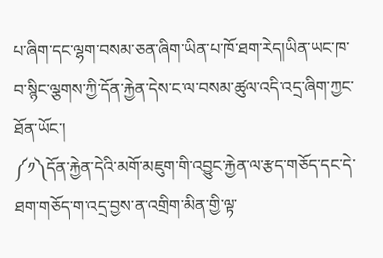པ་ཞིག་དང་ལྷག་བསམ་ཅན་ཞིག་ཡིན་པ་ཁོ་ཐག་རེད།ཡིན་ཡང་ཁ་བ་སྙིང་ལྕགས་ཀྱི་དོན་རྐྱེན་དེས་ང་ལ་བསམ་ཚུལ་འདི་འདྲ་ཞིག་ཀྱང་ཐོན་ཡོང་།
༼༡༽དོན་རྐྱེན་དེའི་མགོ་མཇུག་གི་འབྱུང་རྐྱེན་ལ་རྩད་གཅོད་དང་དེ་ཐག་གཅོད་ག་འདྲ་བྱས་ན་འགྲིག་མིན་གྱི་ལྟ་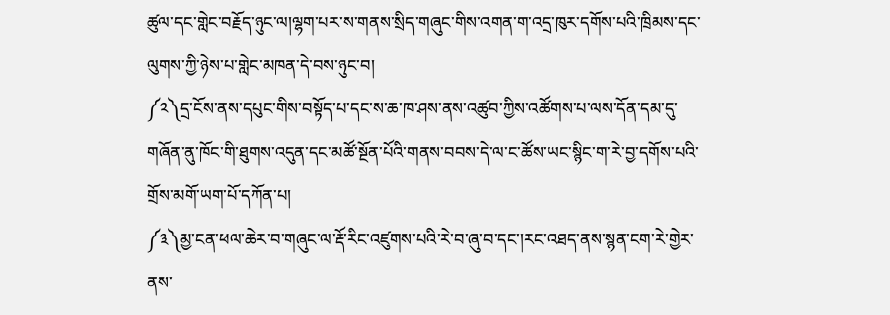ཚུལ་དང་གླེང་བརྗོད་ཉུང་ལ།ལྷག་པར་ས་གནས་སྲིད་གཞུང་གིས་འགན་ག་འདྲ་ཁུར་དགོས་པའི་ཁྲིམས་དང་ལུགས་ཀྱི་ཉེས་པ་གླེང་མཁན་དེ་བས་ཉུང་བ།
༼༢༽དྲ་ངོས་ནས་དཔུང་གིས་བསྟོད་པ་དང་ས་ཆ་ཁ་ཤས་ནས་འཚུབ་ཀྱིས་འཚོགས་པ་ལས་དོན་དམ་དུ་གཞོན་ནུ་ཁོང་གི་ཐུགས་འདུན་དང་མཚོ་སྔོན་པོའི་གནས་བབས་དེ་ལ་ང་ཚོས་ཡང་སྙིང་ག་རེ་བྱ་དགོས་པའི་གྲོས་མགོ་ཡག་པོ་དཀོན་པ།
༼༣༽མྱ་ངན་ཕལ་ཆེར་བ་གཞུང་ལ་རྡོ་རིང་འཛུགས་པའི་རེ་བ་ཞུ་བ་དང་།རང་འཐད་ནས་སྙན་ངག་རེ་གྱེར་ནས་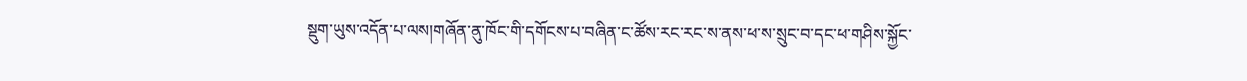སྡུག་ཡུས་འདོན་པ་ལས།གཞོན་ནུ་ཁོང་གི་དགོངས་པ་བཞིན་ང་ཚོས་རང་རང་ས་ནས་ཕ་ས་སྲུང་བ་དང་ཕ་གཤིས་སྐྱོང་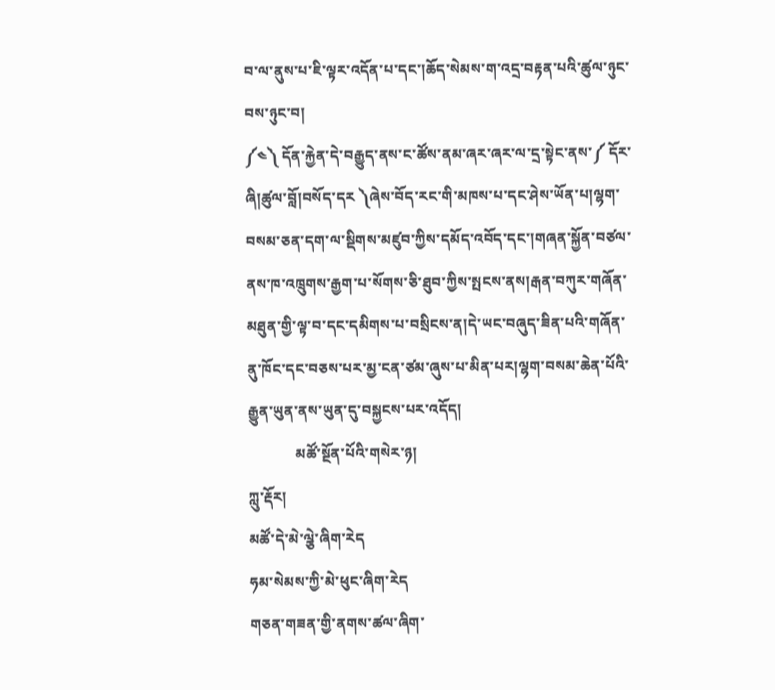བ་ལ་ནུས་པ་ཇི་ལྟར་འདོན་པ་དང་།ཆོད་སེམས་ག་འདྲ་བརྟན་པའི་ཚུལ་ཉུང་བས་ཉུང་བ།
༼༤༽ དོན་རྐྱེན་དེ་བརྒྱུད་ནས་ང་ཚོས་ནམ་ཞར་ཞར་ལ་དྲ་སྟེང་ནས་༼ དོར་ཞི།ཚུལ་བློ།བསོད་དར ༽ཞེས་བོད་རང་གི་མཁས་པ་དང་ཤེས་ཡོན་པ།ལྷག་བསམ་ཅན་དག་ལ་སྡིགས་མཛུབ་ཀྱིས་དམོད་འབོད་དང་།གཞན་སྐྱོན་བཙལ་ནས་ཁ་འཁྲུགས་རྒྱག་པ་སོགས་ཅི་ཐུབ་ཀྱིས་སྤངས་ནས།རྒན་བཀུར་གཞོན་མཐུན་གྱི་ལྟ་བ་དང་དམིགས་པ་བསྲིངས་ན།དེ་ཡང་བཞུད་ཟིན་པའི་གཞོན་ནུ་ཁོང་དང་བཅས་པར་མྱ་ངན་ཙམ་ཞུས་པ་མིན་པར།ལྷག་བསམ་ཆེན་པོའི་རྒྱུན་ཡུན་ནས་ཡུན་དུ་བསྐྱངས་པར་འདོད།
             མཚོ་སྔོན་པོའི་གསེར་ཉ།
ཀླུ་རྡོར།
མཚོ་དེ་མེ་ལྕེ་ཞིག་རེད
ཧམ་སེམས་ཀྱི་མེ་ཕུང་ཞིག་རེད
གཅན་གཟན་གྱི་ནགས་ཚལ་ཞིག་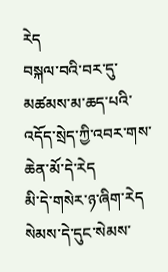རེད
བསྐལ་བའི་བར་དུ་མཚམས་མ་ཆད་པའི་འདོད་སྲེད་ཀྱི་འབར་གས་ཆེན་མོ་དེ་རེད
མི་དེ་གསེར་ཉ་ཞིག་རེད
སེམས་དེ་དུང་སེམས་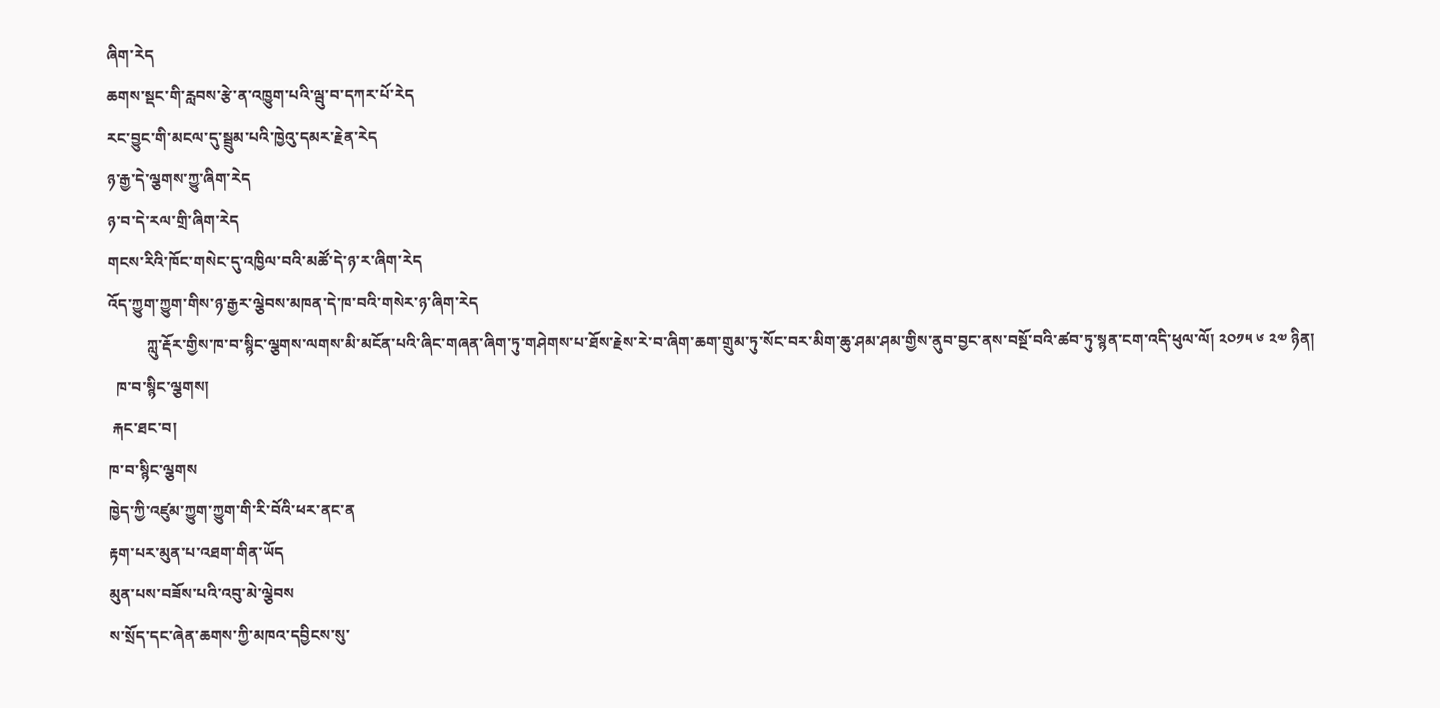ཞིག་རེད
ཆགས་སྡང་གི་རླབས་རྩེ་ན་འཁྱུག་པའི་ལྦུ་བ་དཀར་པོ་རེད
རང་བྱུང་གི་མངལ་དུ་སྦྲུམ་པའི་ཁྱེའུ་དམར་རྗེན་རེད
ཉ་རྒྱ་དེ་ལྕགས་ཀྱུ་ཞིག་རེད
ཉ་བ་དེ་རལ་གྲི་ཞིག་རེད
གངས་རིའི་ཁོང་གསེང་དུ་འཁྱིལ་བའི་མཚོ་དེ་ཉ་ར་ཞིག་རེད
འོད་ཀྱུག་ཀྱུག་གིས་ཉ་རྒྱར་ལྕེབས་མཁན་དེ་ཁ་བའི་གསེར་ཉ་ཞིག་རེད
          ཀླུ་རྡོར་གྱིས་ཁ་བ་སྙིང་ལྕགས་ལགས་མི་མངོན་པའི་ཞིང་གཞན་ཞིག་ཏུ་གཤེགས་པ་ཐོས་རྗེས་རེ་བ་ཞིག་ཆག་གྲུམ་ཏུ་སོང་བར་མིག་ཆུ་ཤམ་ཤམ་གྱིས་ནུབ་བྱང་ནས་བསྔོ་བའི་ཚབ་ཏུ་སྙན་ངག་འདི་ཕུལ་ལོ། ༢༠༡༥ ༦ ༢༧ ཉིན།
  ཁ་བ་སྙིང་ལྕགས།
 རྐང་ཐང་བ།
ཁ་བ་སྙིང་ལྕགས
ཁྱེད་ཀྱི་འཛུམ་ཀྱུག་ཀྱུག་གི་རི་བོའི་ཕར་ནང་ན
རྟག་པར་མུན་པ་འཐག་གིན་ཡོད
མུན་པས་བཟོས་པའི་འབུ་མེ་ལྕེབས
ས་སྲོད་དང་ཞེན་ཆགས་ཀྱི་མཁའ་དབྱིངས་སུ་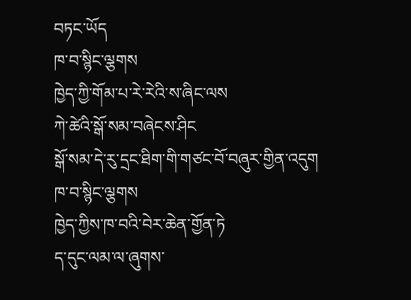བཏང་ཡོད
ཁ་བ་སྙིང་ལྕགས
ཁྱེད་ཀྱི་གོམ་པ་རེ་རེའི་ས་ཞིང་ལས
ཀེ་ཚེའི་སྒོ་སམ་བཞེངས་ཤིང
སྒོ་སམ་དེ་རུ་དྲང་ཐིག་གི་གཙང་བོ་བཞུར་གྱིན་འདུག
ཁ་བ་སྙིང་ལྕགས
ཁྱེད་ཀྱིས་ཁ་བའི་བེར་ཆེན་གྱོན་ཏེ
ད་དུང་ལམ་ལ་ཞུགས་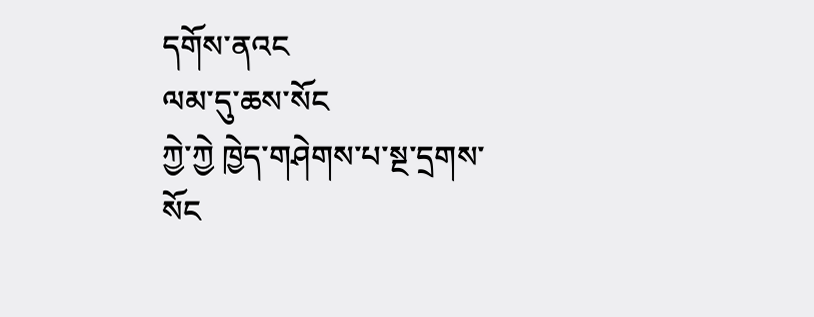དགོས་ནའང
ལམ་དུ་ཆས་སོང
ཀྱེ་ཀྱེ ཁྱེད་གཤེགས་པ་སྔ་དྲགས་སོང